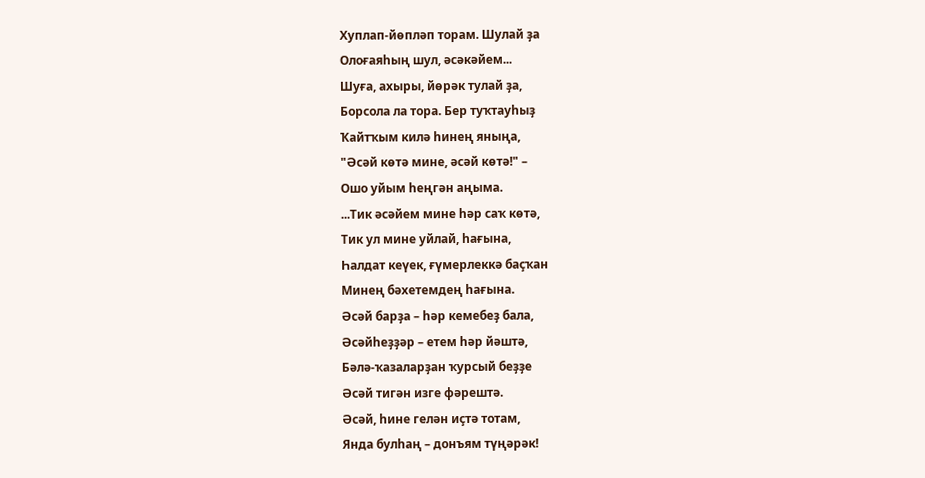Хуплап-йөпләп торам. Шулай ҙа
Олоғаяһың шул, әсәкәйем...
Шуға, ахыры, йөрәк тулай ҙа,
Борсола ла тора. Бер туҡтауһыҙ
Ҡайтҡым килә һинең яныңа,
"Әсәй көтә мине, әсәй көтә!" –
Ошо уйым һеңгән аңыма.
...Тик әсәйем мине һәр саҡ көтә,
Тик ул мине уйлай, һағына,
Һалдат кеүек, ғүмерлеккә баҫҡан
Минең бәхетемдең һағына.
Әсәй барҙа – һәр кемебеҙ бала,
Әсәйһеҙҙәр – етем һәр йәштә,
Бәлә-ҡазаларҙан ҡурсый беҙҙе
Әсәй тигән изге фәрештә.
Әсәй, һине гелән иҫтә тотам,
Янда булһаң – донъям түңәрәк!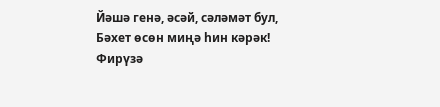Йәшә генә, әсәй, сәләмәт бул,
Бәхет өсөн миңә һин кәрәк!
Фирүзә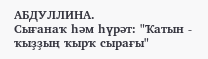АБДУЛЛИНА.
Сығанаҡ һәм һүрәт: "Ҡатын - ҡыҙҙың ҡырҡ сырағы"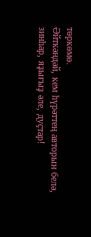төркөмө.
Әйткәндәй, кем һүрәттең авторын белә, зинһар, яҙығыҙ әле, дуҫтар!